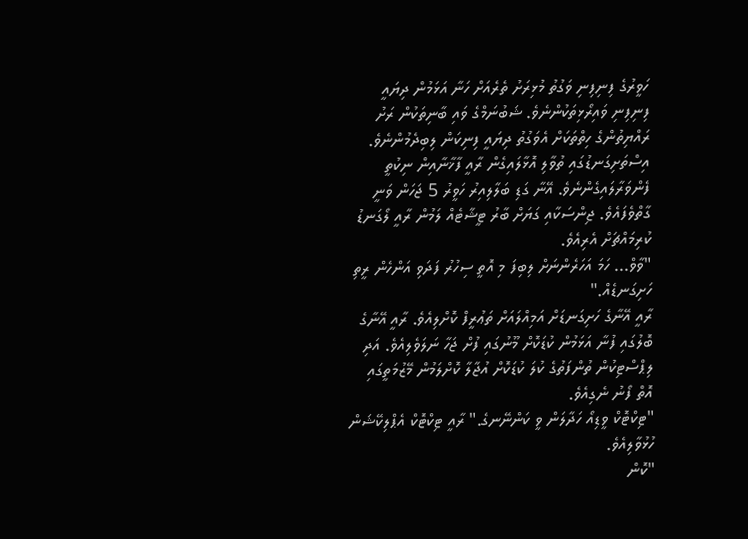ހަވީރުގެ ފިނިފިނި ވަގުތު މުޅިރަށު ތެރެއަށް ހަނާ އަޅަމުން ދިޔައީ ފިނިފިނި ވައިރޯޅިތަކުންނެވެ. ޝަބުނަމްގެ ވައި ބާނިތަކުން ރަށު ރައްޔިތުންގެ ހިތްތަކަށް އެވަގުތު ދިޔައީ ފިނިކަން ލިބިދެމުންނެވެ. އިސްތަށިގަނޑުގައި ތުވާލި އޮޅާލައިގެން ރާއީ ފާޚާނާއިން ނިކުތީ ފެންވަރާލައިގެންނެވެ. އޭނާ ގަޑި ބަލާލިއިރު ހަވީރު 5 ޖަހަން ވަނީ ގާތްވެފައެވެ. ޖިންސަކާއި ގަޔަށް ބާރު ޓީޝާޓެއް ލަމުން ރާއީ ލޯގަނޑު ކުރިމައްޗަށް އެރިއެވެ.
"ވާވް... ހަމަ އަހަރެންނަށް ލިބިފަ މި އޮތީ ސިހުރު ފަދަވި އަންހެން ރީތި ހަށިގަނޑެއް."
ރާއީ އޭނާގެ ހަށިގަނޑަށް އަމިއްލައަށް ތަޢުރީފް ކޮށްލިއެވެ. ރާއީ އޭނާގެ ބޮލުގައި ފުނާ އަޅަމުން ކުޑަކޮށް މޫނުގައި ފުށް ޖަހާ ނަލަވެލިއެވެ. އަދި ލިޕްސްޓިކުން ތުންފަތުގެ ކުލަ ކުޑަކޮށް އުޖާލާ ކޮށްލަމުން މޭޒުމަތީގައި އޮތް ފޯނު ނެގިއެވެ.
"ޓިކްޓޮކް ވީޑިއޯ ހަދާލަން ވީ ކަންނޭނގެ." ރާއީ ޓިކްޓޮކް އެޕްލިކޭޝަން ހުޅުވާލިއެވެ.
"ކޮން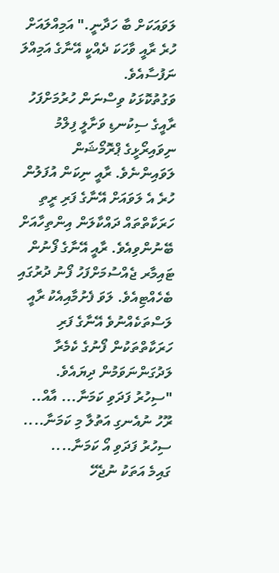ލަވައަކަށް ބާ ހަދާނީ." އަމިއްލައަށް ހުރެ ރާއީ ވާހަކަ ދެއްކީ އޭނާގެ އަމިއްލަ ނަފުސާއެވެ.
ވަގުތުކޮޅަކު ވިސްނަން ހުރުމަށްފަހު ރާއީގެ ސިކުނޑި ވަށާލީ ފިލްމު ނިވައިރޯޅީގެ ޕްރޮމޯޝަން ލަވައިންނެވެ. ރާއީ ނިކަން އުފަލުން ހުރެ އެ ލަވައަށް އޭނާގެ ފަރި ރީތި ހަރަކާތްތައް ދައްކާލަން އިންތިހާއަށް ބޭނުންވިއެވެ. ރާއީ އޭނާގެ ފޯނުން ޓައިމާރ ޖެއްސުމަށްފަހު ފޯނު ދުރުގައި ބެހެއްޓިއެވެ. ލަވަ ފެށުމާއިއެކު ރާއީ ލަސްތަކެއްނުވެ އޭނާގެ ފަރި ހަރަކާތްތަކުން ފޯނުގެ ކެމެރާ ލަދުގަންނަވަމުން ދިޔައެވެ.
"ސިހުރު ފަދަވި ކަމަނާ... އާއް..
ރޫހު ނުއެނގި އަތުލާ މި ކަމަނާ....
ސިހުރު ފަދަވި އޯ ކަމަނާ....
ގައިމެ އަތަކު ނުޖެހޭ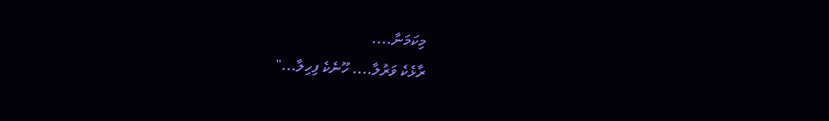މިކަމަނާ....
ރާޅެކެ ވަރުލާ.... ހޫނެކެ ފިހިލާ..."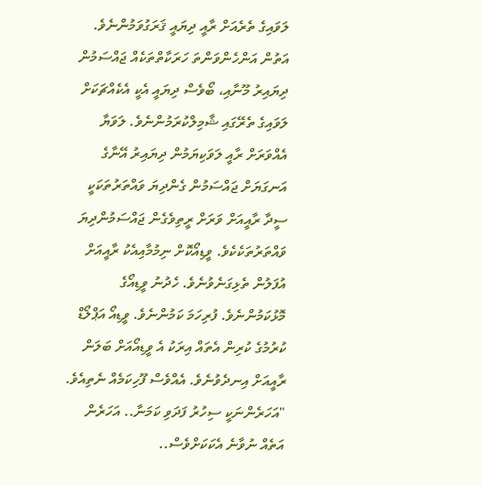ލަވައިގެ ތެރެއަށް ރާއީ ދިޔައީ ޤަރަގުވަމުންނެވެ. އަތުން އަންހެންވަންތަ ހަރަކާތްތަކެއް ޖައްސަމުން ދިޔައިރު މޫނާއި، ބޯވެސް ދިޔައީ އެކީ އެކެއްޗަކަށް ލަވައިގެ ތެރޭގައި ޝާމިލްކުރަމުންނެވެ. ލަވަޔާ އެއްވަރަށް ރާއީ ލަވަކިޔަމުން ދިޔައިރު އޭނާގެ އަނގަޔަށް ޖައްސަމުން ގެންދިޔަ ވައްތަރުތަކަކީ ސީދާ ރާއީއަށް ވަރަށް ރީތިވެގެން ޖައްސަމުންދިޔަ ވައްތަރުތަކެކެވެ. ވީޑިއޯކޮށް ނިމުމާއިއެކު ރާއީއަށް އުފަލުން ތެޅިގަނެވުނެވެ. ހެދުނު ވީޑިއޯގެ މޮޅުކަމުންނެވެ. ފުރިހަމަ ކަމުންނެވެ. ވީޑިއޯ އަޕްލޯޑް ކުރުމުގެ ކުރިން އެތައް އިރަކު އެ ވީޑިއޯއަށް ބަލަން ރާއީއަށް އިނދެވުނެވެ. އެއްވެސް ފޫހިކަމެއް ނެތިއެވެ.
"އަހަރެންނަކީ ސިހުރު ފަދަވި ކަމަނާ.. އަހަރެން އަތެއް ނުވާނެ އެކަކަށްވެސް..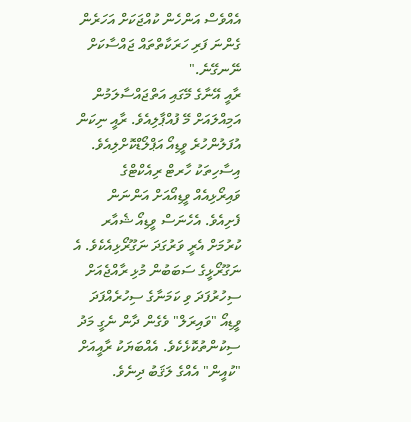އެއްވެސް އަންހެން ކުއްޖަކަށް އަހަރެން ގެންނަ ފަރި ހަރަކާތްތައް ޖައްސާކަށް ނޭނގޭނެ."
ރާއީ އޭނާގެ މޭގައި އަތްޖައްސާލަމުން އަމިއްލައަށް މޭ ފުއްޕާލިއެވެ. ރާއީ ނިކަން އުފަލުންހުރެ ވީޑިއޯ އަޕްލޯޑްކޮށްލިއެވެ. އިސާހިތަކު ހާރޓް ރިއެކްޓްގެ ވައިރޯޅިއެއް ވީޑިއޯއަށް އަންނަން ފެށިއެވެ. އެހެނަސް ވީޑިއޯ ޝެއާރ ކުރުމަށް އެރީ ވަރުގަދަ ނަގޫރޯޅިއެކެވެ. އެ ނަގޫރޯޅީގެ ސަބަބުން މުޅި ރާއްޖެއަށް ސިހުރުފަދަ ވި ކަމަނާގެ ސިހުރެއްފަދަ ވީޑިއޯ "ވައިރަލް" ވެގެން ދާން ނެގީ މަދު ސިކުންތުކޮޅެކެވެ. އެއްބަޔަކު ރާއީއަށް "ކުއީން" އެއްގެ ލަޤަބު ދިނެވެ.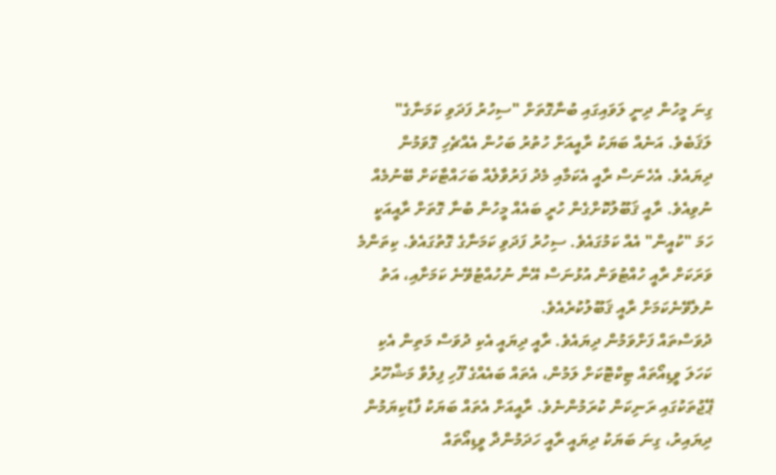ގިނަ މީހުން ދިނީ ލަވައިގައި ބުނާގޮތަށް "ސިހުރު ފަދަވި ކަމަނާގެ" ލަޤަބެވެ. އަނެއް ބަޔަކު ރާއީއަށް ހުތުރު ބަހުން އެއްޗެހި ގޮވަމުން ދިޔައެވެ. އެހެނަސް ރާއީ އެކަމާއި މެދު ފަރުވާލެއް ބަހައްޓާކަށް ބޭނުމެއް ނުވިއެވެ. ރާއީ ޤަބޫލުކޮށްގެން ހުރީ ބައެއް މީހުން ބުނާ ގޮތަށް ރާއީއަކީ ހަމަ "ކުއީން" އެއް ކަމުގައެވެ. ސިހުރު ފަދަވި ކަމަނާގެ ގޮތުގައެވެ. ކިތަންމެ ވަރަކަށް ރާއީ ހުއްޓުވަން އުޅުނަސް އޭނާ ނުހުއްޓުވޭނެ ކަމަށާއި، އަތު ނުލެވޭނެކަމަށް ރާއީ ޤަބޫލުކުރެއެވެ.
ދުވަސްތައް ފަށްވަމުން ދިޔައެވެ. ރާއީ ދިޔައީ އެކި ދުވަސް މަތިން އެކި ކަހަލަ ވީޑިއޯތައް ޓިކްޓޮކަށް ލަމުން، އެތައް ބައެއްގެ ފޫހި ފިލުވާ މަޝްހޫރު ޕޭޖުތަކުގައި ރަނިކަން ކުރަމުންނެވެ. ރާއީއަށް އެތައް ބަޔަކު ފާޑުކިޔަމުން ދިޔައިރު، ގިނަ ބަޔަކު ދިޔައީ ރާއީ ހަދަމުންދާ ވީޑިއޯތައް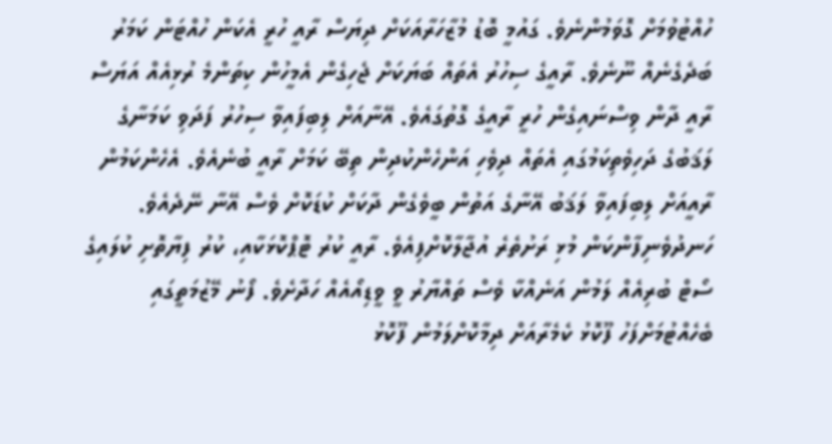ހުއްޓުވުމަށް ގޮވަމުންނެވެ. ގައުމީ ބޮޑު މުޒާހަރާއަކަށް ދިޔަސް ރާއީ ހުރީ އެކަން ހުއްޓަން ކަމަރު ބަދެގެނެއް ނޫނެވެ. ރާއީގެ ސިހުރު އެތައް ބަޔަކަށް ޖެހިގެން އެމީހުން ކިތަންމެ ރުޅިއެއް އަޔަސް ރާއީ ދާން ވިސްނައިގެން ހުރީ ރާއީގެ ގޮތުގައެވެ. އޭނާއަށް ލިބިފައިވާ ސިހުރު ފަދަވި ކަމަނާގެ ލަޤަބުގެ ދަހިވެތިކަމުގައި އެތައް ދިވެހި އަންހެންކުދިން ތިބޭ ކަމަށް ރާއީ ބުނެއެވެ. އެހެންކަމުން ރާއީއަށް ލިބިފައިވާ ލަޤަބު އޭނާގެ އަތުން ބީވެގެން ދާކަށް ކުޑަކޮށް ވެސް އޭނާ ނޭދެއެވެ.
ހަނދުވެނިފާންކަން މުޅި ރަށުތެރެ އުޖާލާކޮށްފިއެވެ. ރާއީ ކުރު ޓޮޕްކޮޅަކާއި، ކުރު ފިޔާތޮށި ކުލައިގެ ސޯޓް ބުރިއެއް ލަމުން އަނެއްކާ ވެސް ތައްޔާރު ވީ ވީޑިއޯއެއް ހަދާށެވެ. ފޯނު މޭޒުމަތީގައި ބެހެއްޓުމަށްފަހު ފޫކޮޅު ކެމެރާއަށް ދިމާކޮށްލަމުން ފޫކޮޅު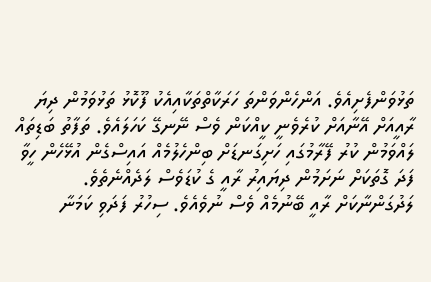ތަޅުވަންފެށިއެވެ. އަންހެންވަންތަ ހަރަކާތްތަކާއިއެކު ފޫކޮޅު ތަޅުވަމުން ދިޔަ ރާއީއަށް އޭނާއަށް ކުރެވެނީ ކީއްކަން ވެސް ނޭނގޭ ކަހަލައެވެ. ތަފާތު ބަޑިތައް ލައްވަމުން ކުރު ފޭރާމުގައި ހަށިގަނޑަށް ބިންހެލުމެއް އައިސްގެން އުޅޭހެން ހީވާ ފަދަ ގޮތަކަށް ނަށަމުން ދިޔައިރު ރާއީ ގެ ކުޑަވެސް ލަދެއްނެތެވެ. ލަދުގަންނާކަށް ރާއީ ބޭނުމެއް ވެސް ނުވެއެވެ. ސިހުރު ފަދަވި ކަމަނާ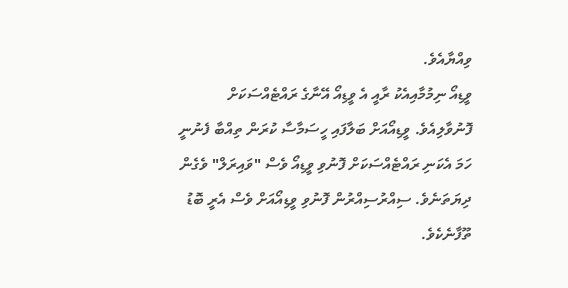ވިއްޔާއެވެ.
ވީޑިއޯ ނިމުމާއިއެކު ރާއީ އެ ވީޑިއޯ އޭނާގެ ރައްޓެއްސަކަށް ފޮނުވާލިއެވެ. ވީޑިއޯއަށް ބަލާފައި ހީސަމާސާ ކުރަން ތިއްބާ ފެނުނީ ހަމަ އެކަނި ރައްޓެއްސަކަށް ފޮނުވި ވީޑިއޯ ވެސް "ވައިރަލް" ވެގެން ދިޔަތަނެވެ. ސިއްރުސިއްރުން ފޮނުވި ވީޑިއޯއަށް ވެސް އެރީ ބޮޑު ތޫފާނެކެވެ.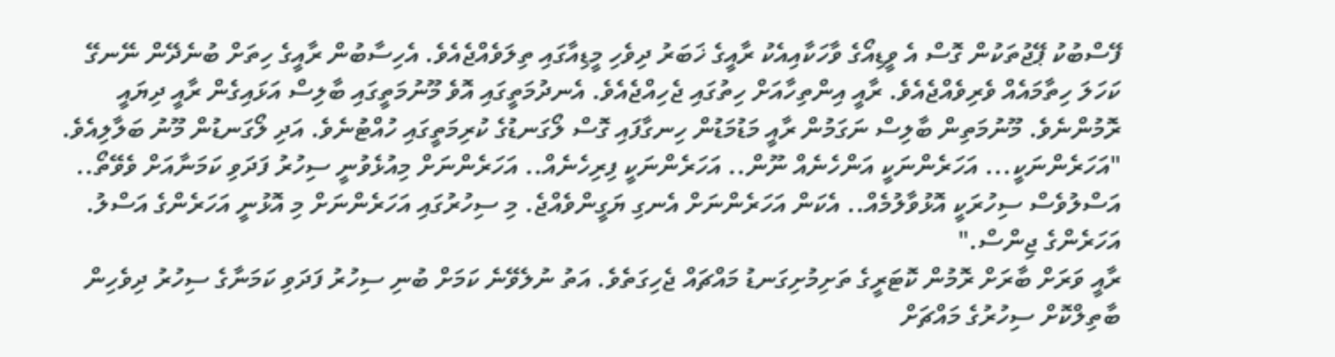ފޭސްބުކު ޕޭޖުތަކުން ގޮސް އެ ވީޑިއޯގެ ވާހަކާއިއެކު ރާއީގެ ޚަބަރު ދިވެހި މީޑިއާގައި ތިލަވެއްޖެއެވެ. އެހިސާބުން ރާއީގެ ހިތަށް ބުނެދޭން ނޭނގޭ ކަހަލަ ހިތާމައެއް ވެރިވެއްޖެއެވެ. ރާއީ އިންތިހާއަށް ހިތުގައި ޖެހިއްޖެއެވެ. އެނދުމަތީގައި އޮވެ މޫނުމަތީގައި ބާލިސް އަޅައިގެން ރާއީ ދިޔައީ ރޮމުންނެވެ. މޫނުމަތިން ބާލިސް ނަގަމުން ރާއީ މަޑުމަޑުން ހިނގާފައި ގޮސް ލޯގަނޑުގެ ކުރިމަތީގައި ހުއްޓުނެވެ. އަދި ލޯގަނޑުން މޫނު ބަލާލިއެވެ.
"އަހަރެންނަކީ... އަހަރެންނަކީ އަންހެނެއް ނޫން.. އަހަރެންނަކީ ފިރިހެނެއް.. އަހަރެންނަށް މިއުޅެވުނީ ސިހުރު ފަދަވި ކަމަނާއަށް ވެވޭތޯ.. އަސްލުވެސް ސިހުރަކީ އޮޅުވާލުމެއް.. އެކަން އަހަރެންނަށް އެނގި ޔަގީންވެއްޖެ. މި ސިހުރުގައި އަހަރެންނަށް މި އޮޅުނީ އަހަރެންގެ އަސްލު. އަހަރެންގެ ޖިންސް."
ރާއީ ވަރަށް ބާރަށް ރޮމުން ކޮޓަރީގެ ތަށިމުށިގަނޑު މައްޗައް ޖެހިގަތެވެ. އަތު ނުލެވޭނެ ކަމަށް ބުނި ސިހުރު ފަދަވި ކަމަނާގެ ސިހުރު ދިވެހިން ބާތިލްކޮށް ސިހުރުގެ މައްޗަށް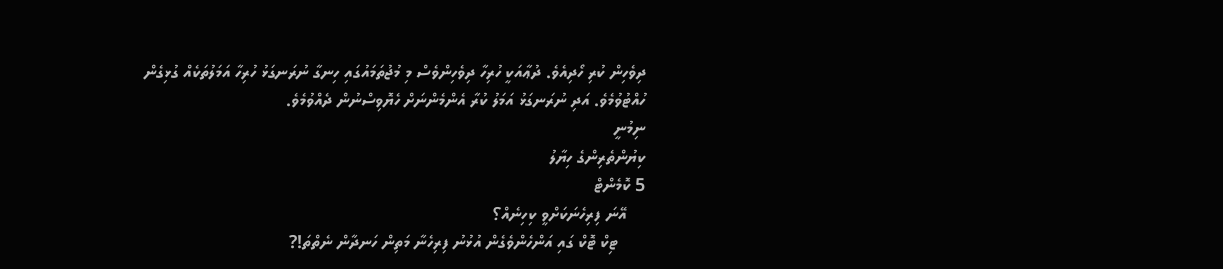ދިވެހިން ކުރި ހޯދިއެވެ. ދުޢާއަކީ ހުރިހާ ދިވެހިންވެސް މި މުޖުތަމައުގައި ހިނގާ ނުރަނގަޅު ހުރިހާ އަމަލުތަކެއް ގުޅިގެން ހުއްޓުވުމެވެ. އަދި ނުރަނގަޅު އަމަލު ކުރާ އެންމެންނަށް ހެޔޮވިސްނުން ދެއްވުމެވެ.
ނިމުނީ
ކިޔުންތެރިންގެ ހިޔާލު
5 ކޮމެންޓް
    އޭނަ ފިރިހެނަކަށްވީ ކިހިނެއް؟
      ޓިކް ޓޮކް ގައި އަންހެންވެގެން އުޅުނު ފިރިހެނާ މަތިން ހަނދާން ނެތްތަ!?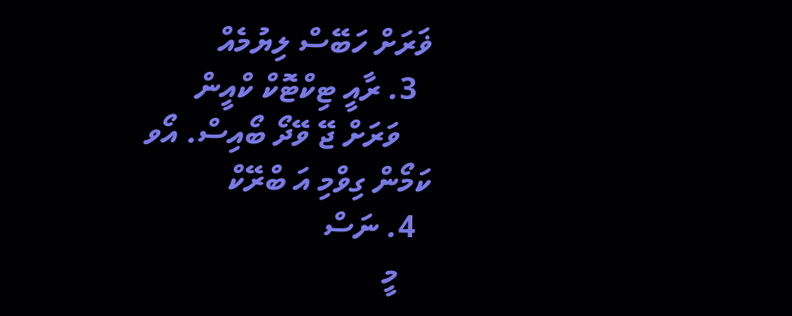ޥަރަށް ހަބޭސް ލިޔުމެއް
  3. ރާއީ ޓިކްޓޮކް ކްއީން
    ވަރަށް ޖޭ ވޭދޯ ބޯއިސް. އޯވ ކަމޯން ގިވްމި އަ ބްރޭކް
  4. ނަސް
    މީ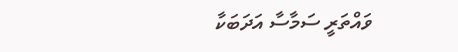ވައްތަރީ ސަމާސާ އަދަބަކާ